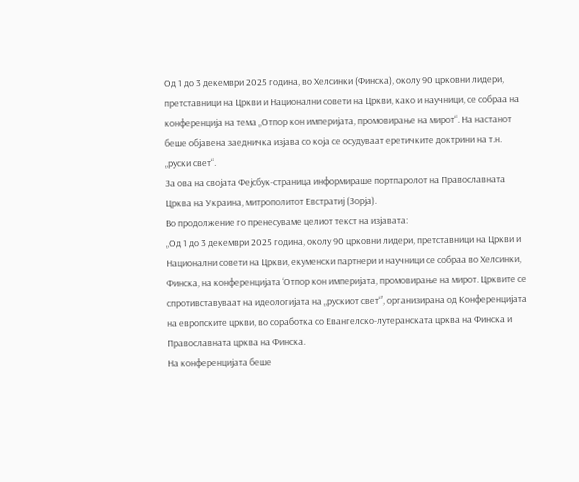Од 1 до 3 декември 2025 година, во Хелсинки (Финска), околу 90 црковни лидери, претставници на Цркви и Национални совети на Цркви, како и научници, се собраа на конференција на тема „Отпор кон империјата, промовирање на мирот“. На настанот беше објавена заедничка изјава со која се осудуваат еретичките доктрини на т.н. „руски свет“.
За ова на својата Фејсбук-страница информираше портпаролот на Православната Црква на Украина, митрополитот Евстратиј (Зорја).
Во продолжение го пренесуваме целиот текст на изјавата:
„Од 1 до 3 декември 2025 година, околу 90 црковни лидери, претставници на Цркви и Национални совети на Цркви, екуменски партнери и научници се собраа во Хелсинки, Финска, на конференцијата ‘Отпор кон империјата, промовирање на мирот. Црквите се спротивставуваат на идеологијата на „рускиот свет“’, организирана од Конференцијата на европските цркви, во соработка со Евангелско-лутеранската црква на Финска и Православната црква на Финска.
На конференцијата беше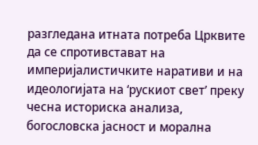разгледана итната потреба Црквите да се спротивстават на империјалистичките наративи и на идеологијата на ‘рускиот свет’ преку чесна историска анализа, богословска јасност и морална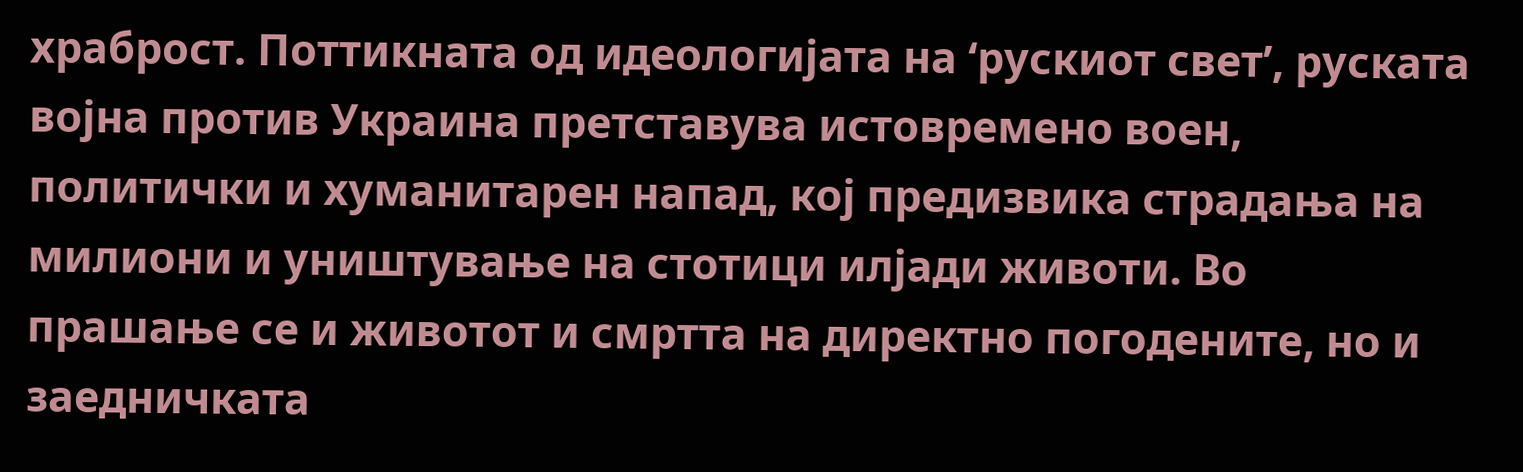храброст. Поттикната од идеологијата на ‘рускиот свет’, руската војна против Украина претставува истовремено воен, политички и хуманитарен напад, кој предизвика страдања на милиони и уништување на стотици илјади животи. Во прашање се и животот и смртта на директно погодените, но и заедничката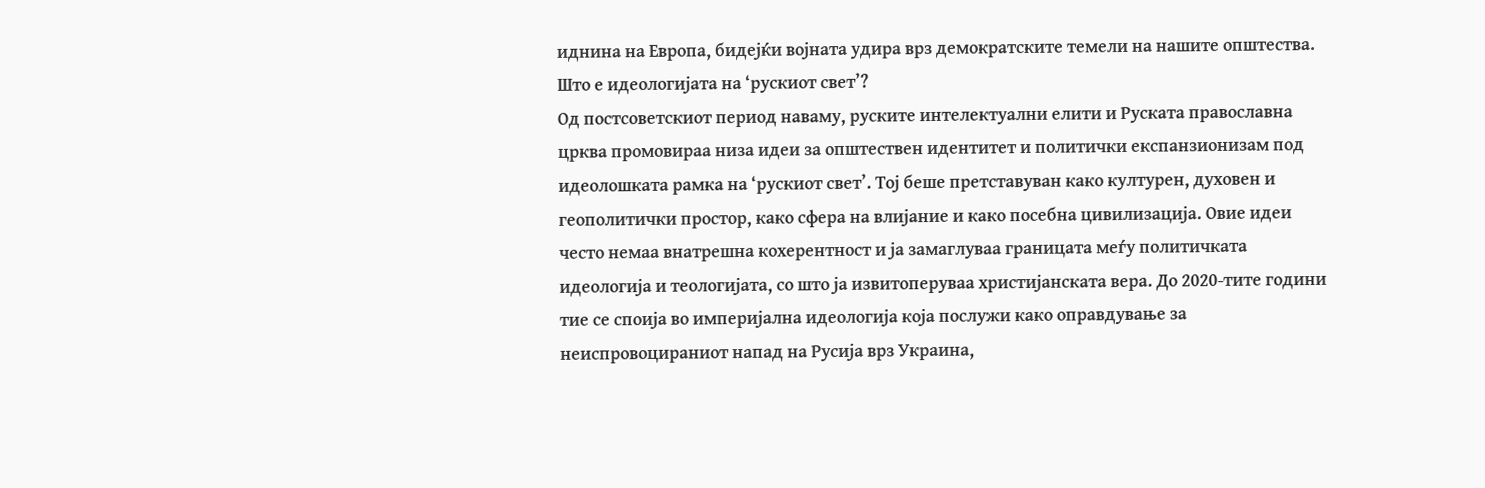иднина на Европа, бидејќи војната удира врз демократските темели на нашите општества.
Што е идеологијата на ‘рускиот свет’?
Од постсоветскиот период наваму, руските интелектуални елити и Руската православна црква промовираа низа идеи за општествен идентитет и политички експанзионизам под идеолошката рамка на ‘рускиот свет’. Тој беше претставуван како културен, духовен и геополитички простор, како сфера на влијание и како посебна цивилизација. Овие идеи често немаа внатрешна кохерентност и ја замаглуваа границата меѓу политичката идеологија и теологијата, со што ја извитоперуваа христијанската вера. До 2020-тите години тие се споија во империјална идеологија која послужи како оправдување за неиспровоцираниот напад на Русија врз Украина,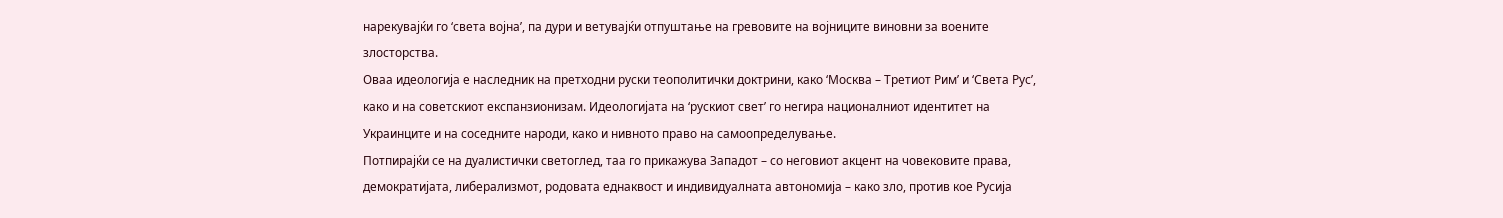нарекувајќи го ‘света војна’, па дури и ветувајќи отпуштање на гревовите на војниците виновни за воените злосторства.
Оваа идеологија е наследник на претходни руски теополитички доктрини, како ‘Москва – Третиот Рим’ и ‘Света Рус’, како и на советскиот експанзионизам. Идеологијата на ‘рускиот свет’ го негира националниот идентитет на Украинците и на соседните народи, како и нивното право на самоопределување.
Потпирајќи се на дуалистички светоглед, таа го прикажува Западот – со неговиот акцент на човековите права, демократијата, либерализмот, родовата еднаквост и индивидуалната автономија – како зло, против кое Русија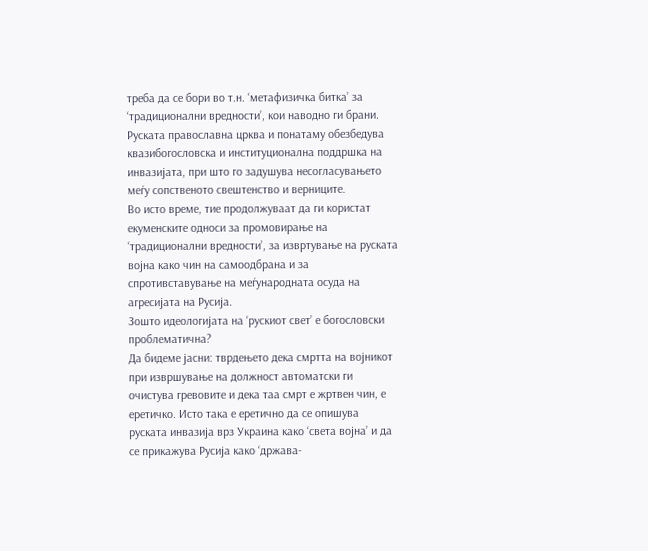треба да се бори во т.н. ‘метафизичка битка’ за ‘традиционални вредности’, кои наводно ги брани. Руската православна црква и понатаму обезбедува квазибогословска и институционална поддршка на инвазијата, при што го задушува несогласувањето меѓу сопственото свештенство и верниците.
Во исто време, тие продолжуваат да ги користат екуменските односи за промовирање на ‘традиционални вредности’, за извртување на руската војна како чин на самоодбрана и за спротивставување на меѓународната осуда на агресијата на Русија.
Зошто идеологијата на ‘рускиот свет’ е богословски проблематична?
Да бидеме јасни: тврдењето дека смртта на војникот при извршување на должност автоматски ги очистува гревовите и дека таа смрт е жртвен чин, е еретичко. Исто така е еретично да се опишува руската инвазија врз Украина како ‘света војна’ и да се прикажува Русија како ‘држава-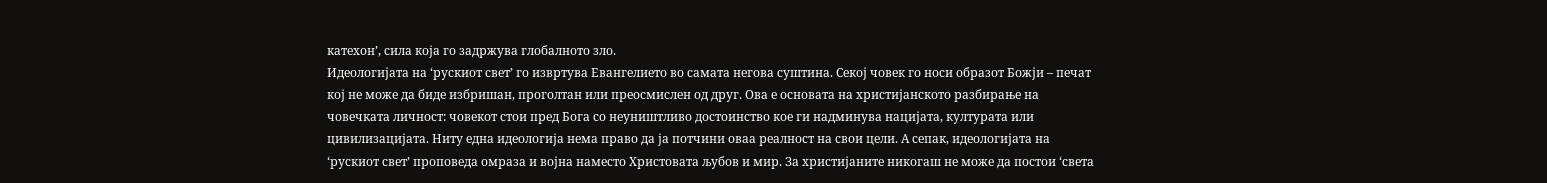катехон’, сила која го задржува глобалното зло.
Идеологијата на ‘рускиот свет’ го извртува Евангелието во самата негова суштина. Секој човек го носи образот Божји – печат кој не може да биде избришан, проголтан или преосмислен од друг. Ова е основата на христијанското разбирање на човечката личност: човекот стои пред Бога со неуништливо достоинство кое ги надминува нацијата, културата или цивилизацијата. Ниту една идеологија нема право да ја потчини оваа реалност на свои цели. А сепак, идеологијата на ‘рускиот свет’ проповеда омраза и војна наместо Христовата љубов и мир. За христијаните никогаш не може да постои ‘света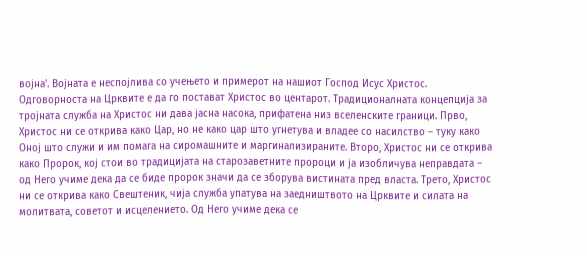војна’. Војната е неспојлива со учењето и примерот на нашиот Господ Исус Христос.
Одговорноста на Црквите е да го постават Христос во центарот. Традиционалната концепција за тројната служба на Христос ни дава јасна насока, прифатена низ вселенските граници. Прво, Христос ни се открива како Цар, но не како цар што угнетува и владее со насилство – туку како Оној што служи и им помага на сиромашните и маргинализираните. Второ, Христос ни се открива како Пророк, кој стои во традицијата на старозаветните пророци и ја изобличува неправдата – од Него учиме дека да се биде пророк значи да се зборува вистината пред власта. Трето, Христос ни се открива како Свештеник, чија служба упатува на заедништвото на Црквите и силата на молитвата, советот и исцелението. Од Него учиме дека се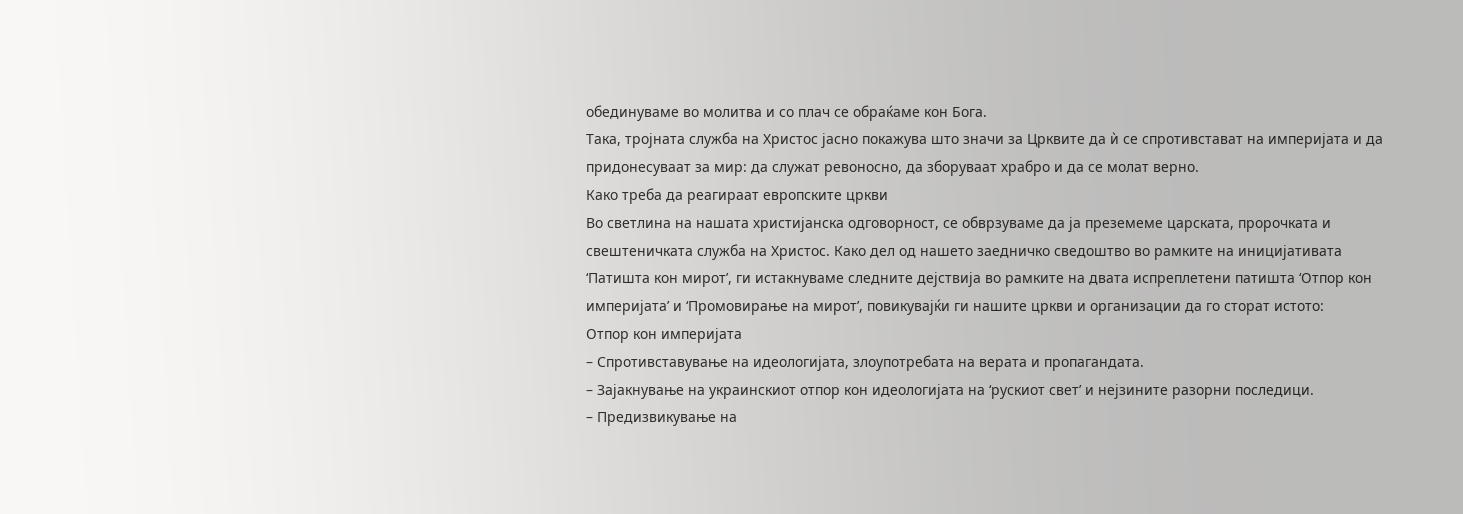обединуваме во молитва и со плач се обраќаме кон Бога.
Така, тројната служба на Христос јасно покажува што значи за Црквите да ѝ се спротивстават на империјата и да придонесуваат за мир: да служат ревоносно, да зборуваат храбро и да се молат верно.
Како треба да реагираат европските цркви
Во светлина на нашата христијанска одговорност, се обврзуваме да ја преземеме царската, пророчката и свештеничката служба на Христос. Како дел од нашето заедничко сведоштво во рамките на иницијативата ‘Патишта кон мирот’, ги истакнуваме следните дејствија во рамките на двата испреплетени патишта ‘Отпор кон империјата’ и ‘Промовирање на мирот’, повикувајќи ги нашите цркви и организации да го сторат истото:
Отпор кон империјата
– Спротивставување на идеологијата, злоупотребата на верата и пропагандата.
– Зајакнување на украинскиот отпор кон идеологијата на ‘рускиот свет’ и нејзините разорни последици.
– Предизвикување на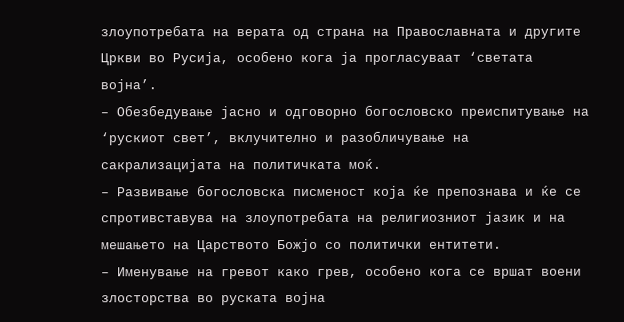злоупотребата на верата од страна на Православната и другите Цркви во Русија, особено кога ја прогласуваат ‘светата војна’.
– Обезбедување јасно и одговорно богословско преиспитување на ‘рускиот свет’, вклучително и разобличување на сакрализацијата на политичката моќ.
– Развивање богословска писменост која ќе препознава и ќе се спротивставува на злоупотребата на религиозниот јазик и на мешањето на Царството Божјо со политички ентитети.
– Именување на гревот како грев, особено кога се вршат воени злосторства во руската војна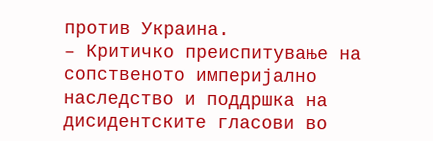против Украина.
– Критичко преиспитување на сопственото империјално наследство и поддршка на дисидентските гласови во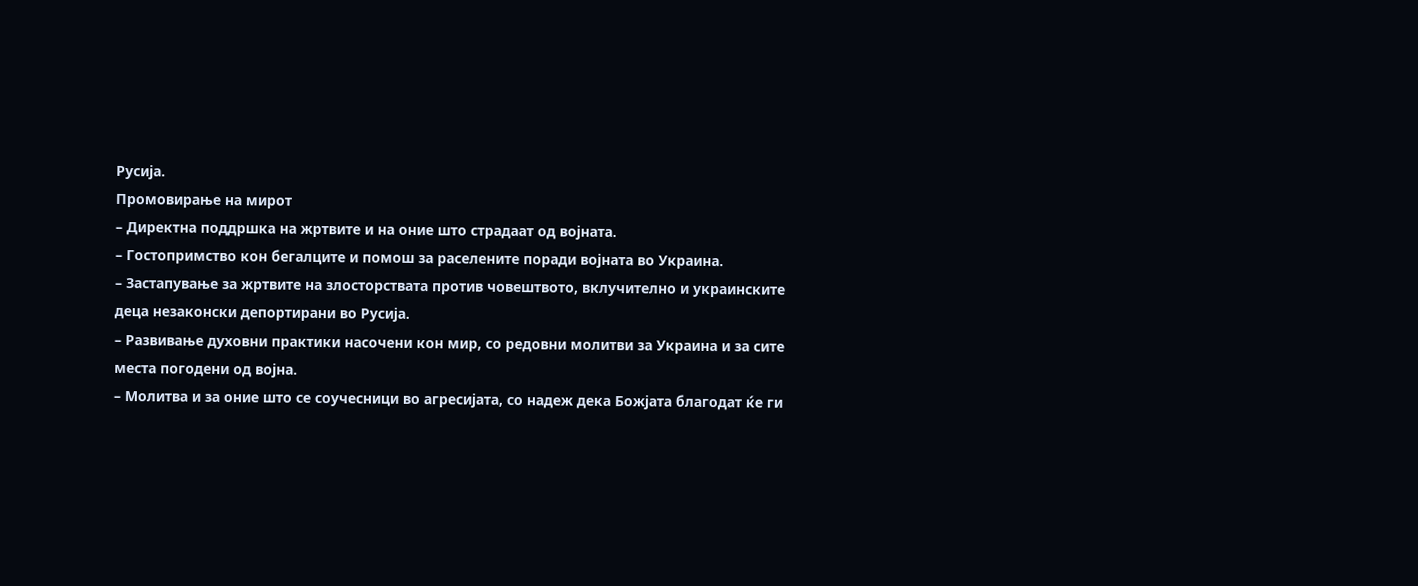Русија.
Промовирање на мирот
– Директна поддршка на жртвите и на оние што страдаат од војната.
– Гостопримство кон бегалците и помош за раселените поради војната во Украина.
– Застапување за жртвите на злосторствата против човештвото, вклучително и украинските деца незаконски депортирани во Русија.
– Развивање духовни практики насочени кон мир, со редовни молитви за Украина и за сите места погодени од војна.
– Молитва и за оние што се соучесници во агресијата, со надеж дека Божјата благодат ќе ги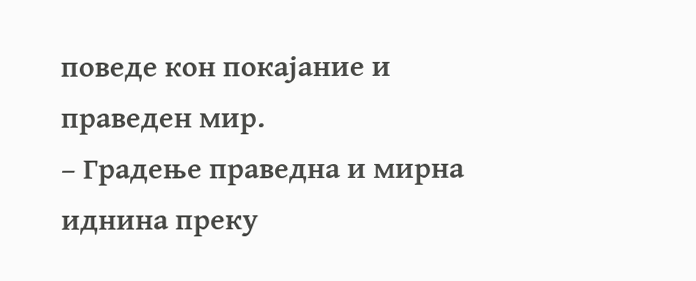поведе кон покајание и праведен мир.
– Градење праведна и мирна иднина преку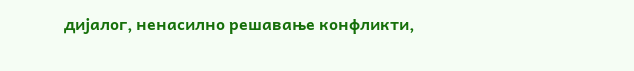дијалог, ненасилно решавање конфликти,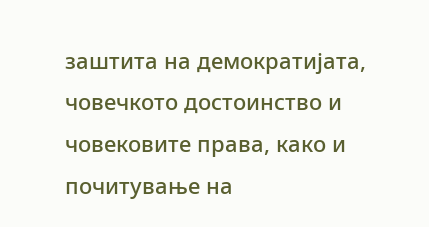заштита на демократијата, човечкото достоинство и човековите права, како и почитување на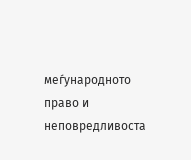меѓународното право и неповредливоста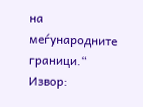на меѓународните граници.“
Извор: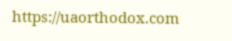https://uaorthodox.com